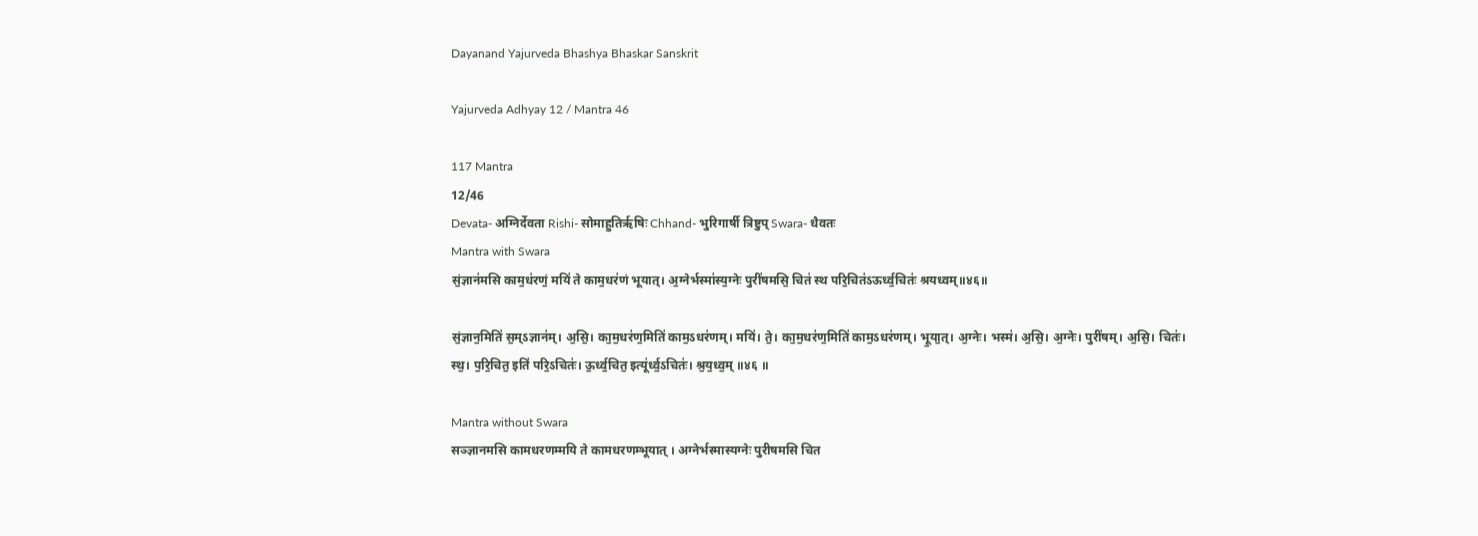Dayanand Yajurveda Bhashya Bhaskar Sanskrit

Yajurveda Adhyay 12 / Mantra 46

117 Mantra
12/46
Devata- अग्निर्देवता Rishi- सोमाहुतिर्ऋषिः Chhand- भुरिगार्षी त्रिष्टुप् Swara- धैवतः
Mantra with Swara
सं॒ज्ञान॑मसि काम॒ध॑रणं॒ मयि॑ ते काम॒धर॑णं भूयात्। अ॒ग्नेर्भस्मा॑स्य॒ग्नेः पुरी॑षमसि॒ चित॑ स्थ परि॒चित॑ऽऊर्ध्व॒चितः॑ श्रयध्वम्॥४६॥

सं॒ज्ञान॒मिति॑ स॒म्ऽज्ञान॑म्। अ॒सि॒। का॒म॒धर॑ण॒मिति॑ काम॒ऽधर॑णम्। मयि॑। ते॒। का॒म॒धर॑ण॒मिति॑ काम॒ऽधर॑णम्। भू॒या॒त्। अ॒ग्नेः। भस्म॑। अ॒सि॒। अ॒ग्नेः। पुरी॑षम्। अ॒सि॒। चितः॑। स्थ॒। प॒रि॒चित॒ इति॑ परि॒ऽचितः॑। ऊ॒र्ध्व॒चित॒ इत्यू॑र्ध्व॒ऽचितः॑। श्र॒य॒ध्व॒म् ॥४६ ॥

Mantra without Swara
सञ्ज्ञानमसि कामधरणम्मयि ते कामधरणम्भूयात् । अग्नेर्भस्मास्यग्नेः पुरीषमसि चित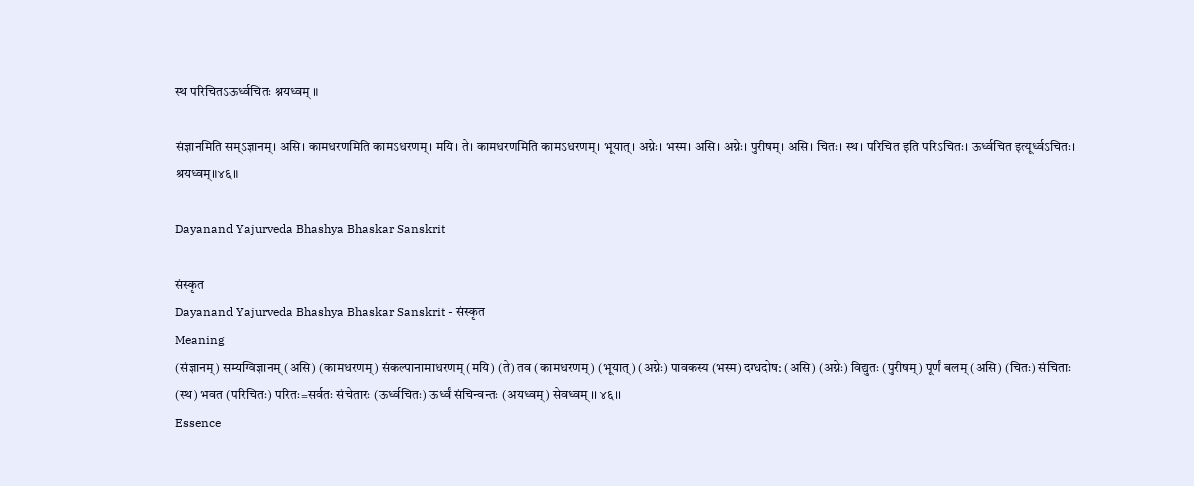स्थ परिचितऽऊर्ध्वचितः श्नयध्वम् ॥

संज्ञानमिति सम्ऽज्ञानम्। असि। कामधरणमिति कामऽधरणम्। मयि। ते। कामधरणमिति कामऽधरणम्। भूयात्। अग्नेः। भस्म। असि। अग्नेः। पुरीषम्। असि। चितः। स्थ। परिचित इति परिऽचितः। ऊर्ध्वचित इत्यूर्ध्वऽचितः। श्रयध्वम्॥४६॥

Dayanand Yajurveda Bhashya Bhaskar Sanskrit

संस्कृत
Dayanand Yajurveda Bhashya Bhaskar Sanskrit - संस्कृत
Meaning
(संज्ञानम्) सम्यग्विज्ञानम् (असि) (कामधरणम्) संकल्पानामाधरणम् (मयि) (ते) तव (कामधरणम्) (भूयात्) (अग्नेः) पावकस्य (भस्म) दग्धदोष: (असि) (अग्नेः) विद्युतः (पुरीषम्) पूर्णं बलम् (असि) (चितः) संचिताः (स्थ) भवत (परिचितः) परितः=सर्वतः संचेतारः (ऊर्ध्वचितः) ऊर्ध्वं संचिन्वन्तः (अयध्वम्) सेवध्वम् ।। ४६।।
Essence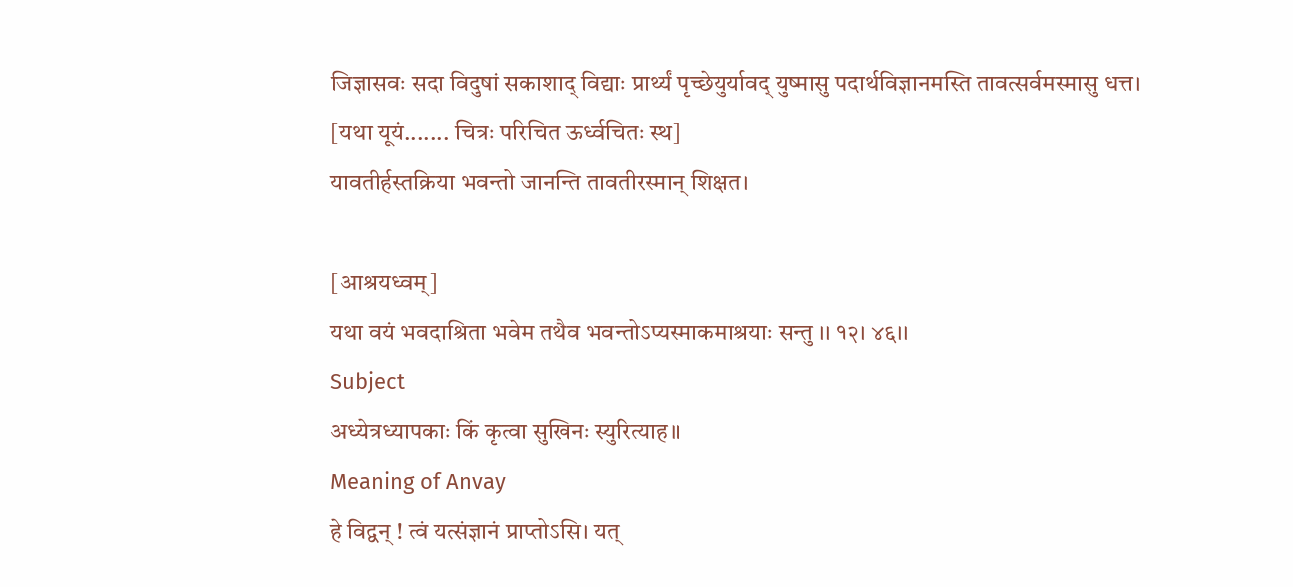जिज्ञासवः सदा विदुषां सकाशाद् विद्याः प्रार्थ्यं पृच्छेयुर्यावद् युष्मासु पदार्थविज्ञानमस्ति तावत्सर्वमस्मासु धत्त।
[यथा यूयं....... चित्रः परिचित ऊर्ध्वचितः स्थ]
यावतीर्हस्तक्रिया भवन्तो जानन्ति तावतीरस्मान् शिक्षत।

[आश्रयध्वम्]
यथा वयं भवदाश्रिता भवेम तथैव भवन्तोऽप्यस्माकमाश्रयाः सन्तु ।। १२। ४६।।
Subject
अध्येत्रध्यापकाः किं कृत्वा सुखिनः स्युरित्याह॥
Meaning of Anvay
हे विद्वन् ! त्वं यत्संज्ञानं प्राप्तोऽसि। यत्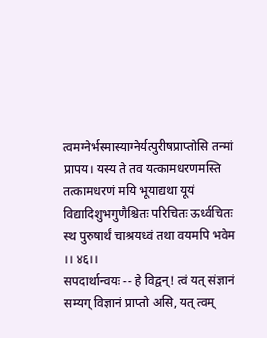त्वमग्नेर्भस्मास्याग्नेर्यत्पुरीषप्राप्तोसि तन्मां प्रापय। यस्य ते तव यत्कामधरणमस्ति तत्कामधरणं मयि भूयाद्यथा यूयं विद्यादिशुभगुणैश्चितः परिचितः ऊर्ध्वचितः स्थ पुरुषार्थं चाश्रयध्वं तथा वयमपि भवेम ।। ४६।।
सपदार्थान्वयः -- हे विद्वन्! त्वं यत् संज्ञानं सम्यग् विज्ञानं प्राप्तो असि, यत् त्वम्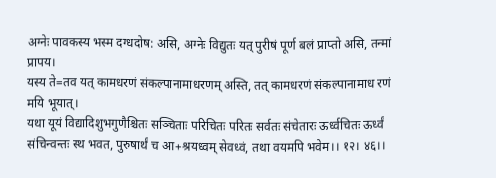अग्नेः पावकस्य भस्म दग्धदोष: असि, अग्नेः विद्युतः यत् पुरीषं पूर्ण बलं प्राप्तो असि, तन्मां प्रापय।
यस्य ते=तव यत् कामधरणं संकल्पानामाधरणम् अस्ति, तत् कामधरणं संकल्पानामाध रणं मयि भूयात्।
यथा यूयं विद्यादिशुभगुणैश्चितः सञ्चिताः परिचितः परितः सर्वतः संचेतारः ऊर्ध्वचितः ऊर्ध्वं संचिन्वन्तः स्थ भवत, पुरुषार्थं च आ+श्रयध्वम् सेवध्वं, तथा वयमपि भवेम।। १२। ४६।।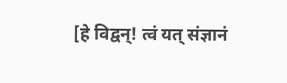[हे विद्वन्! त्वं यत् संज्ञानं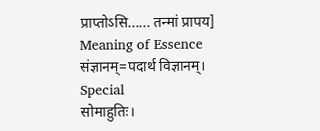प्राप्तोऽसि...... तन्मां प्रापय]
Meaning of Essence
संज्ञानम्=पदार्थ विज्ञानम्।
Special
सोमाहुतिः।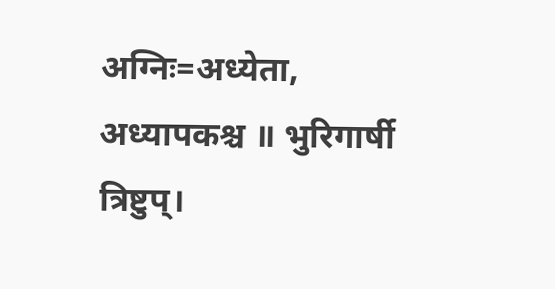अग्निः=अध्येता, अध्यापकश्च ॥ भुरिगार्षी त्रिष्टुप्।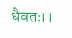धैवतः।।